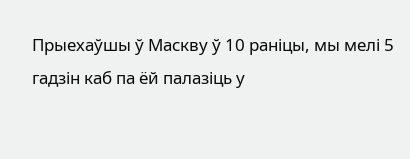Прыехаўшы ў Маскву ў 10 раніцы, мы мелі 5 гадзін каб па ёй палазіць у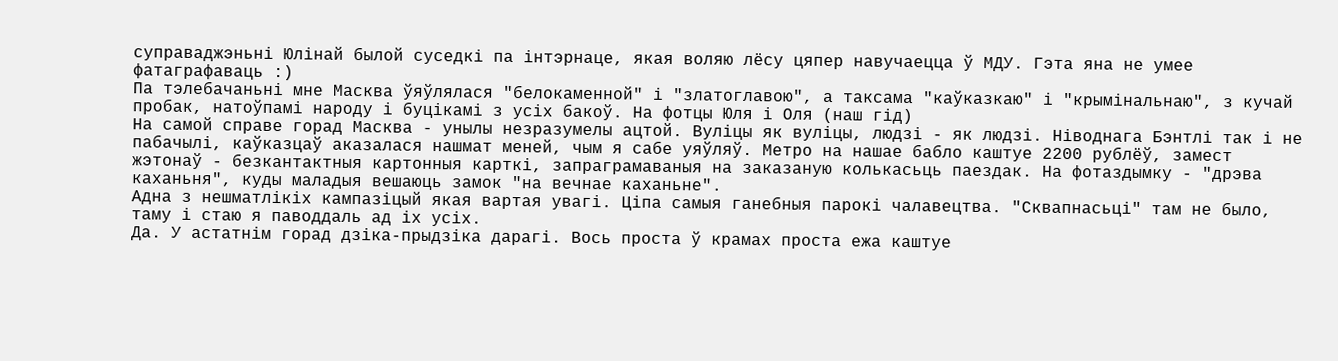суправаджэньні Юлінай былой суседкі па інтэрнаце, якая воляю лёсу цяпер навучаецца ў МДУ. Гэта яна не умее фатаграфаваць :)
Па тэлебачаньні мне Масква ўяўлялася "белокаменной" і "златоглавою", а таксама "каўказкаю" і "крымінальнаю", з кучай пробак, натоўпамі народу і буцікамі з усіх бакоў. На фотцы Юля і Оля (наш гід)
На самой справе горад Масква - унылы незразумелы ацтой. Вуліцы як вуліцы, людзі - як людзі. Ніводнага Бэнтлі так і не пабачылі, каўказцаў аказалася нашмат меней, чым я сабе уяўляў. Метро на нашае бабло каштуе 2200 рублёў, замест жэтонаў - безкантактныя картонныя карткі, запраграмаваныя на заказаную колькасьць паездак. На фотаздымку - "дрэва каханьня", куды маладыя вешаюць замок "на вечнае каханьне".
Адна з нешматлікіх кампазіцый якая вартая увагі. Ціпа самыя ганебныя парокі чалавецтва. "Сквапнасьці" там не было, таму і стаю я паводдаль ад іх усіх.
Да. У астатнім горад дзіка-прыдзіка дарагі. Вось проста ў крамах проста ежа каштуе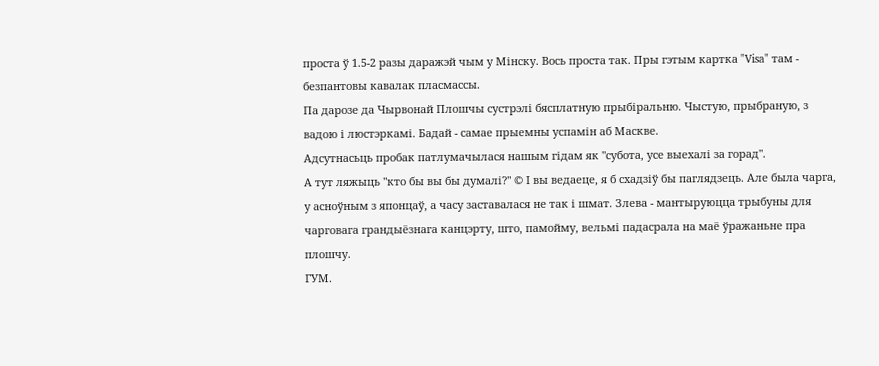проста ў 1.5-2 разы даражэй чым у Мінску. Вось проста так. Пры гэтым картка "Visa" там - безпантовы кавалак пласмассы.
Па дарозе да Чырвонай Плошчы сустрэлі бясплатную прыбіральню. Чыстую, прыбраную, з вадою і люстэркамі. Бадай - самае прыемны успамін аб Маскве.
Адсутнасьць пробак патлумачылася нашым гідам як "субота, усе выехалі за горад".
А тут ляжыць "кто бы вы бы думалі?" © І вы ведаеце, я б схадзіў бы паглядзець. Але была чарга, у асноўным з японцаў, а часу заставалася не так і шмат. Злева - мантыруюцца трыбуны для чарговага грандыёзнага канцэрту, што, памойму, вельмі падасрала на маё ўражаньне пра плошчу.
ГУМ.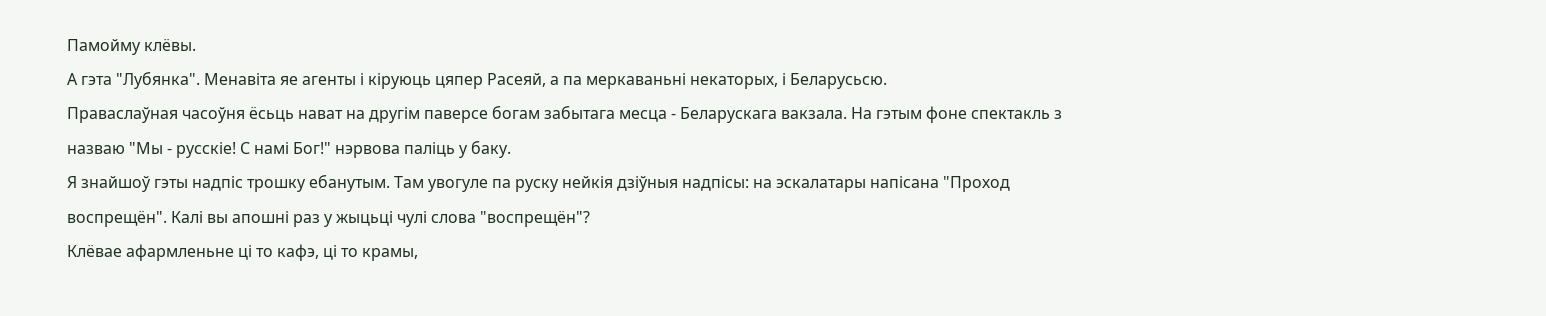Памойму клёвы.
А гэта "Лубянка". Менавіта яе агенты і кіруюць цяпер Расеяй, а па меркаваньні некаторых, і Беларусьсю.
Праваслаўная часоўня ёсьць нават на другім паверсе богам забытага месца - Беларускага вакзала. На гэтым фоне спектакль з назваю "Мы - русскіе! С намі Бог!" нэрвова паліць у баку.
Я знайшоў гэты надпіс трошку ебанутым. Там увогуле па руску нейкія дзіўныя надпісы: на эскалатары напісана "Проход воспрещён". Калі вы апошні раз у жыцьці чулі слова "воспрещён"?
Клёвае афармленьне ці то кафэ, ці то крамы,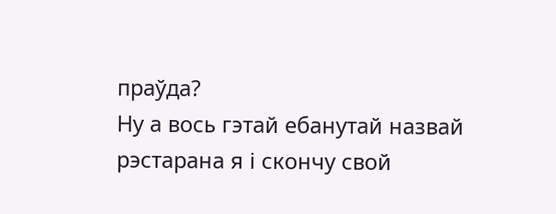праўда?
Ну а вось гэтай ебанутай назвай рэстарана я і скончу свой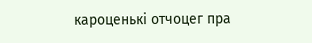кароценькі отчоцег пра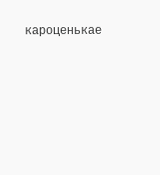кароценькае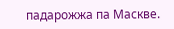падарожжа па Маскве.